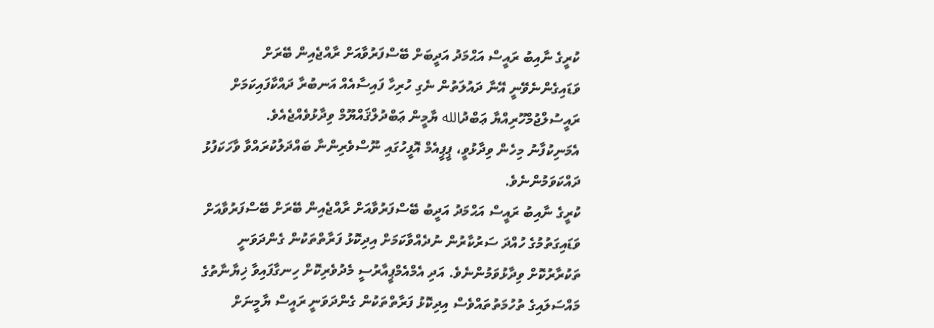ކުރީގެ ނާއިބު ރައީސް އަޙްމަދު އަދީބަށް ބޭސްފަރުވާއަށް ރާއްޖެއިން ބޭރަށް ވަޑައިގެންނެވޭނީ އޭނާ ދައުލަތުން ނެގި ހުރިހާ ފައިސާއެއް އަނބުރާ ދައްކާފައިކަމަށް ރައީސުލްޖުމްހޫރިއްޔާ ޢަބްދުالله ޔާމީން ޢަބްދުލްޤައްޔޫމް ވިދާޅުވެއްޖެއެވެ.
އެމަނިކުފާނު މިހެން ވިދާޅުވީ، ޕީޕީއެމް އޮފީހުގައި ނޫސްވެރިންނާ ބައްދަލުކުރައްވާ ވާހަކަފުޅު ދައްކަވަމުންނެވެ.
ކުރީގެ ނާއިބު ރައީސް އަޙްމަދު އަދީބު ބޭސްފަރުވާއަށް ރާއްޖެއިން ބޭރަށް ބޭސްފަރުވާއަށް ވަޑައިގަތުމުގެ ހުއްދަ ސަރުކާރުން ނުދެއްވާކަމަށް އިދިކޮޅު ފަރާތްތަކުން ގެންދަވަނީ ތަކުރާރުކޮށް ވިދާޅުވަމުންނެވެ. އަދި އެމްއެމްޕީއާރުސީ މެދުވެރިކޮށް ހިނގާފައިވާ ޚިޔާނާތުގެ މައްސަލައިގެ ތުހުމަތުތައްވެސް އިދިކޮޅު ފަރާތްތަކުން ގެންދަވަނީ ރައީސް ޔާމީނަށް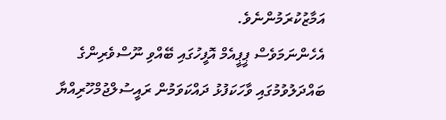އަމާޒުކުރަމުންނެވެ.
އެހެންނަމަވެސް ޕީޕީއެމް އޮފީހުގައި ބޭއްވި ނޫސްވެރިންގެ ބައްދަލުވުމުގައި ވާހަކަފުޅު ދައްކަވަމުން ރައީސުލްޖުމްހޫރިއްޔާ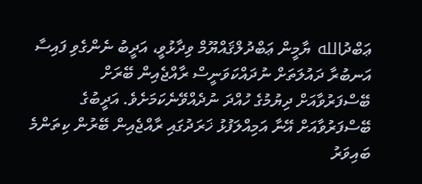ޢަބްދުالله ޔާމީން ޢަބްދުލްޤައްޔޫމް ވިދާޅުވީ، އަދީބު ނެންގެވި ފައިސާ އަނބުރާ ދައުލަތަށް ނުދައްކަވަނީސް ރާއްޖެއިން ބޭރަށް ބޭސްފަރުވާއަށް ދިޔުމުގެ ހުއްދަ ނުދެއްވޭނެކަމަށެވެ. އަދީބުގެ ބޭސްފަރުވާއަށް އޭނާ އަމިއްލަފުޅު ޚަރަދުގައި ރާއްޖެއިން ބޭރުން ކިތަންމެ ބައިވަރު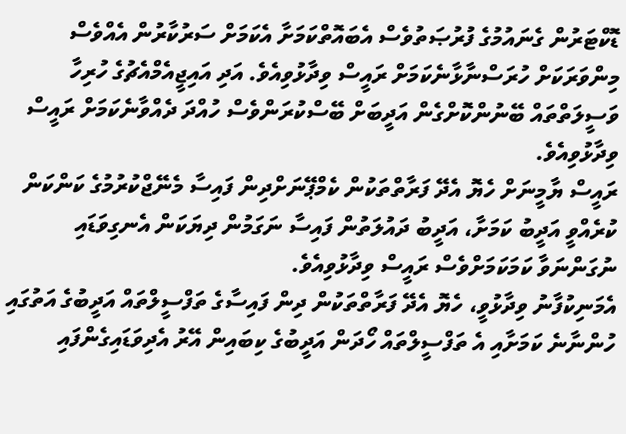ޑޮކްޓަރުން ގެނައުމުގެ ފުރުޞަތުވެސް އެބައޮތްކަމަށާ އެކަމަށް ސަރުކާރުން އެއްވެސް މިންވަރަކަށް ހުރަސްނާޅާނެކަމަށް ރައީސް ވިދާޅުވިއެވެ. އަދި އައިޖީއެމްއެޗުގެ ހުރިހާ ވަސީލަތްތައް ބޭނުންކޮށްގެން އަދީބަށް ބޭސްކުރަންވެސް ހުއްދަ ދެއްވާނެކަމަށް ރައީސް ވިދާޅުވިއެވެ.
ރައީސް ޔާމީނަށް ހެޔޮ އެދޭ ފަރާތްތަކުން ކެމްޕޭނަށްދިން ފައިސާ މެނޭޖްކުރުމުގެ ކަންކަން ކުރެއްވީ އަދީބު ކަމަށާ، އަދީބު ދައުލަތުން ފައިސާ ނަގަމުން ދިޔަކަން އެނގިވަޑައި ނުގަންނަވާ ކަމަކަމަށްވެސް ރައީސް ވިދާޅުވިއެވެ.
އެމަނިކުފާނު ވިދާޅުވީ، ހެޔޮ އެދޭ ފަރާތްތަކުން ދިން ފައިސާގެ ތަފްސީލްތައް އަދީބުގެ އަތުގައި ހުންނާނެ ކަމަށާއި އެ ތަފްސީލްތައް ހޯދަން އަދީބުގެ ކިބައިން އޭރު އެދިވަޑައިގެންފައި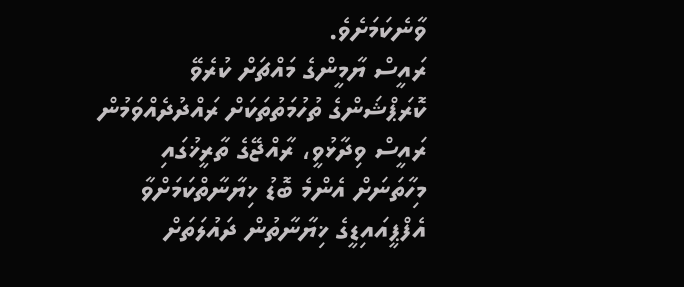ވާނެކަމަށެވެ.
ރައީސް ޔާމީންގެ މައްޗަށް ކުރެވޭ ކޮރަޕްޝަންގެ ތުހުމަތުތަކަށް ރައްދުދެއްވަމުން ރައީސް ވިދާޅުވީ، ރާއްޖޭގެ ތާރީޚުގައި މިހާތަނަށް އެންމެ ބޮޑު ޚިޔާނާތްކަމަށްވާ އެފްޕީއައިޑީގެ ޚިޔާނާތުން ދައުލަތަށް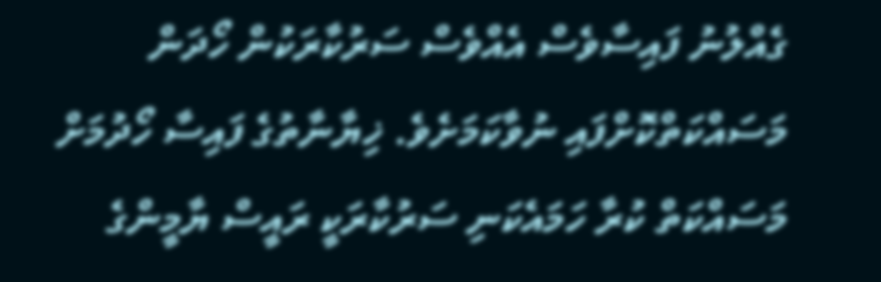ގެއްލުނު ފައިސާވެސް އެއްވެސް ސަރުކާރަކުން ހޯދަން މަސައްކަތްކޮށްފައި ނުވާކަމަށެވެ. ޚިޔާނާތުގެ ފައިސާ ހޯދުމަށް މަސައްކަތް ކުރާ ހަމައެކަނި ސަރުކާރަކީ ރައީސް ޔާމީންގެ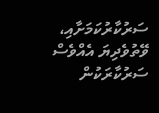ސަރުކާރުކަމަށާއި، ވޭތުވެދިޔަ އެއްވެސް ސަރުކާރަކުން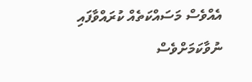އެއްވެސް މަސައްކަތެއް ކުރައްވާފައި ނުވާކަމަށްވެސް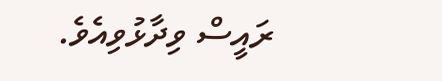ރައީސް ވިދާޅުވިއެވެ.